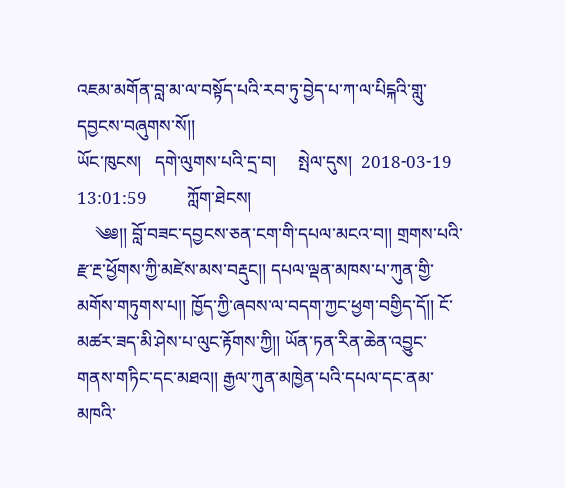འཇམ་མགོན་བླ་མ་ལ་བསྟོད་པའི་རབ་ཏུ་བྱེད་པ་ཀ་ལ་པིངྐའི་གླུ་དབྱངས་བཞུགས་སོ།།
ཡོང་ཁུངས།   དགེ་ལུགས་པའི་དྲ་བ།     སྤེལ་དུས།  2018-03-19 13:01:59         ཀློག་ཐེངས།
    ༄༅།། བློ་བཟང་དབྱངས་ཅན་ངག་གི་དཔལ་མངའ་བ།། གྲགས་པའི་རྫ་རྔ་ཕྱོགས་ཀྱི་མཛེས་མས་བརྡུང།། དཔལ་ལྡན་མཁས་པ་ཀུན་གྱི་མགོས་གཏུགས་པ།། ཁྱོད་ཀྱི་ཞབས་ལ་བདག་ཀྱང་ཕྱག་བགྱིད་དོ།། ངོ་མཚར་ཟད་མི་ཤེས་པ་ལུང་རྟོགས་ཀྱི།། ཡོན་ཏན་རིན་ཆེན་འབྱུང་གནས་གཏིང་དང་མཐའ།། རྒྱལ་ཀུན་མཁྱེན་པའི་དཔལ་དང་ནམ་མཁའི་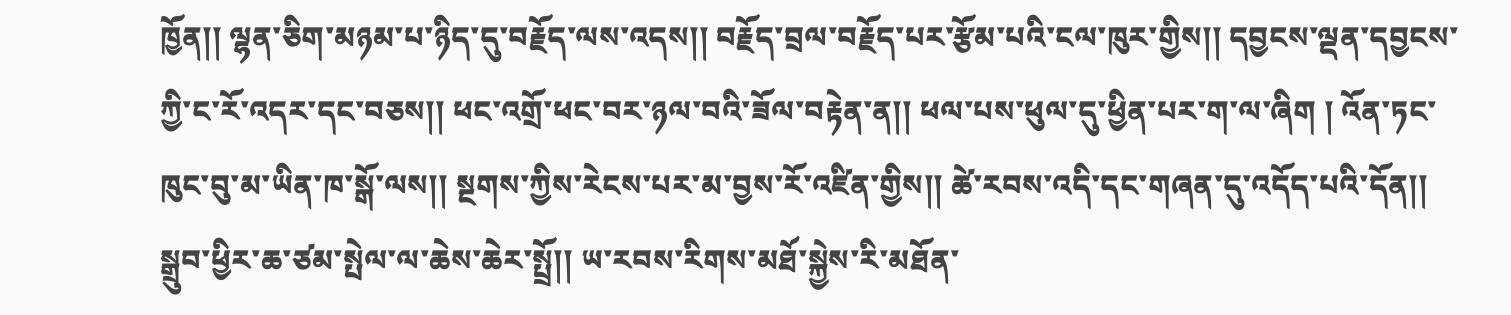ཁྱོན།། ལྷན་ཅིག་མཉམ་པ་ཉིད་དུ་བརྗོད་ལས་འདས།། བརྗོད་བྲལ་བརྗོད་པར་རྩོམ་པའི་ངལ་ཁུར་གྱིས།། དབྱངས་ལྡན་དབྱངས་ཀྱི་ང་རོ་འདར་དང་བཅས།། ཕང་འགྲོ་ཕང་བར་ཉལ་བའི་ཟོལ་བརྟེན་ན།། ཕལ་པས་ཕུལ་དུ་ཕྱིན་པར་ག་ལ་ཞིག ། འོན་ཏང་ཁུང་བུ་མ་ཡིན་ཁ་སྒོ་ལས།། སྔགས་ཀྱིས་རེངས་པར་མ་བྱས་རོ་འཛིན་གྱིས།། ཚེ་རབས་འདི་དང་གཞན་དུ་འདོད་པའི་དོན།། སྒྲུབ་ཕྱིར་ཆ་ཙམ་སྤེལ་ལ་ཆེས་ཆེར་སྤྲོ།། ཡ་རབས་རིགས་མཐོ་སྐྱེས་རི་མཐོན་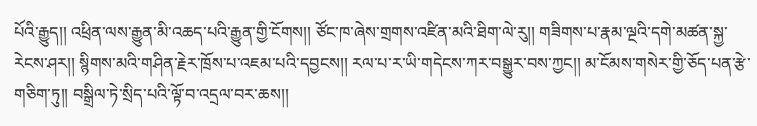པོའི་རྒྱུད།། འཕྲིན་ལས་རྒྱུན་མི་འཆད་པའི་རྒྱུན་གྱི་ངོགས།། ཙོང་ཁ་ཞེས་གྲགས་འཛིན་མའི་ཐིག་ལེ་རུ།། གཟིགས་པ་རྣམ་ལྔའི་དགེ་མཚན་སྐྱ་རེངས་ཤར།། སྙིགས་མའི་གཤིན་རྗེར་ཁྲོས་པ་འཇམ་པའི་དབྱངས།། རལ་པ་ར་ཡི་གདེངས་ཀར་བསྒྱུར་བས་ཀྱང།། མ་ངོམས་གསེར་གྱི་ཅོད་པན་རྩེ་གཅིག་ཏུ།། བསྒྲིལ་ཏེ་སྲིད་པའི་ལྟོ་བ་འདྲལ་བར་ཆས།།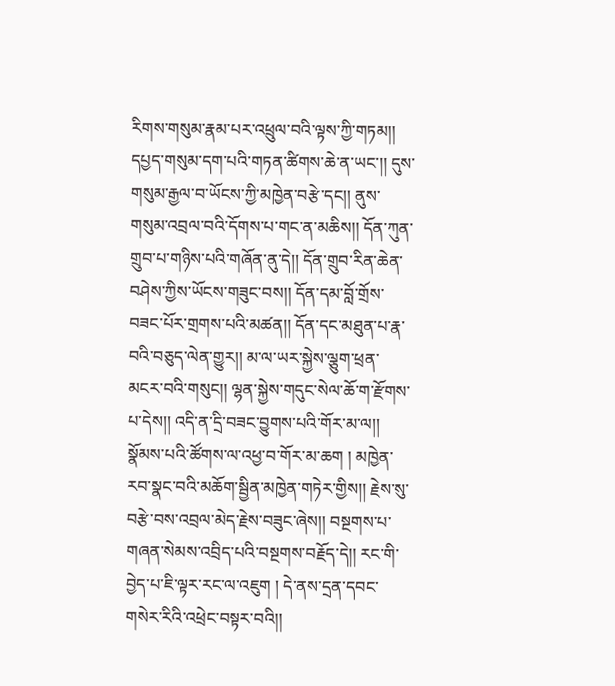རིགས་གསུམ་རྣམ་པར་འཕྲུལ་བའི་ལྟས་ཀྱི་གཏམ།། དཔྱད་གསུམ་དག་པའི་གཏན་ཚིགས་ཆེ་ན་ཡང་།། དུས་གསུམ་རྒྱལ་བ་ཡོངས་ཀྱི་མཁྱེན་བརྩེ་དང།། ནུས་གསུམ་འབྲལ་བའི་དོགས་པ་གང་ན་མཆིས།། དོན་ཀུན་གྲུབ་པ་གཉིས་པའི་གཞོན་ནུ་དེ།། དོན་གྲུབ་རིན་ཆེན་བཤེས་ཀྱིས་ཡོངས་གཟུང་བས།། དོན་དམ་བློ་གྲོས་བཟང་པོར་གྲགས་པའི་མཚན།། དོན་དང་མཐུན་པ་རྣ་བའི་བཅུད་ལེན་གྱུར།། མ་ལ་ཡར་སྐྱེས་ལྕུག་ཕྲན་མངར་བའི་གསུང།། ལྷན་སྐྱེས་གདུང་སེལ་ཆོ་ག་རྫོགས་པ་དེས།། འདི་ན་དྲི་བཟང་བྱུགས་པའི་གོར་མ་ལ།། སྣོམས་པའི་ཚོགས་ལ་འཕྱ་བ་གོར་མ་ཆག ། མཁྱེན་རབ་སྣང་བའི་མཆོག་སྦྱིན་མཁྱེན་གཏེར་གྱིས།། རྗེས་སུ་བརྩེ་བས་འབྲལ་མེད་རྗེས་བཟུང་ཞེས།། བསྔགས་པ་གཞན་སེམས་འབྲིད་པའི་བསྔགས་བརྗོད་དེ།། རང་གི་བྱེད་པ་ཇི་ལྟར་རང་ལ་འཇུག ། དེ་ནས་དྲན་དབང་གསེར་རིའི་འཕྲེང་བསྟར་བའི།།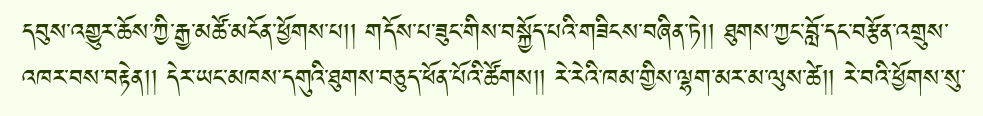དབུས་འགྱུར་ཆོས་ཀྱི་རྒྱ་མཚོ་མངོན་ཕྱོགས་པ།། གདོས་པ་ཟུང་གིས་བསྐྱོད་པའི་གཟིངས་བཞིན་ཏེ།། ཐུགས་ཀྱང་བློ་དང་བརྩོན་འགྲུས་འཁར་བས་བརྟེན།། དེར་ཡང་མཁས་དགུའི་ཐུགས་བཅུད་ཕོན་པོའི་ཚོགས།། རེ་རེའི་ཁམ་གྱིས་ལྷག་མར་མ་ལུས་ཚེ།། རེ་བའི་ཕྱོགས་སུ་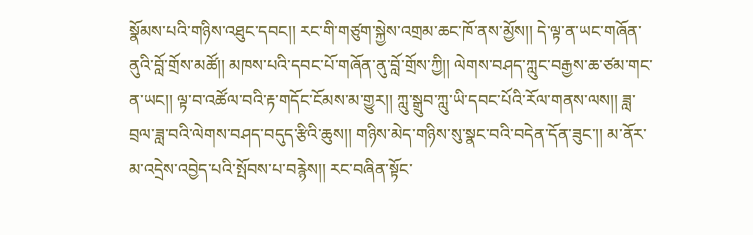སྣོམས་པའི་གཉིས་འཐུང་དབང།། རང་གི་གཙུག་སྐྱེས་འགྲམ་ཆང་ཁོ་ནས་མྱོས།། དེ་ལྟ་ན་ཡང་གཞོན་ནུའི་བློ་གྲོས་མཚོ།། མཁས་པའི་དབང་པོ་གཞོན་ནུ་བློ་གྲོས་ཀྱི།། ལེགས་བཤད་ཀླུང་བརྒྱས་ཆ་ཙམ་གང་ན་ཡང།། ལྟ་བ་འཚོལ་བའི་རྟ་གདོང་ངོམས་མ་གྱུར།། ཀླུ་སྒྲུབ་ཀླུ་ཡི་དབང་པོའི་རོལ་གནས་ལས།། ཟླ་བྲལ་ཟླ་བའི་ལེགས་བཤད་བདུད་རྩིའི་ཆུས།། གཉིས་མེད་གཉིས་སུ་སྣང་བའི་བདེན་དོན་ཟུང་།། མ་ནོར་མ་འདྲེས་འབྱེད་པའི་སྤོབས་པ་བརྙེས།། རང་བཞིན་སྟོང་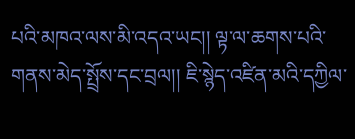པའི་མཁའ་ལས་མི་འདའ་ཡང།། ལྟ་ལ་ཆགས་པའི་གནས་མེད་སྤྲོས་དང་བྲལ།། ཇི་སྙེད་འཛིན་མའི་དཀྱིལ་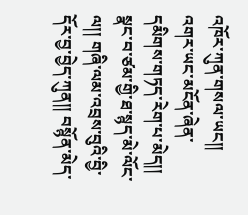འཁོར་ཀུན་གསལ་ཡང།། འགར་ཡང་མངོན་ཞེན་དམིགས་གཏད་རེག་པ་མེད།། སྣང་བ་ཙམ་གྱི་ཐ་སྙད་མེ་ལོང་ལ།། གཞི་ལམ་འབྲས་བུའི་བྱི་དོར་བྱ་བྱེད་ཀུན།། བསྙོན་མེད་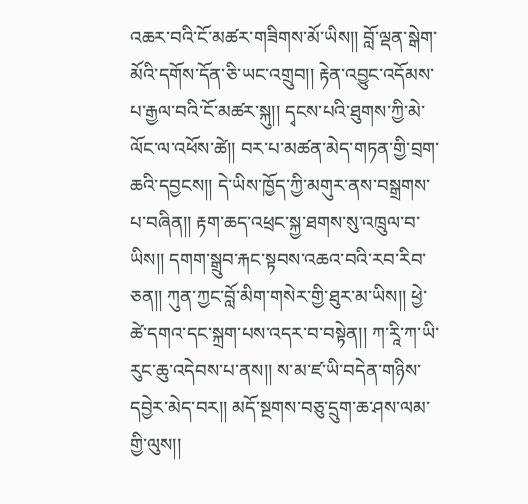འཆར་བའི་ངོ་མཚར་གཟིགས་མོ་ཡིས།། བློ་ལྡན་སྒེག་མོའི་དགོས་དོན་ཅི་ཡང་འགྲུབ།། རྟེན་འབྱུང་འདོམས་པ་རྒྱལ་བའི་ངོ་མཚར་སྐུ།། དྭངས་པའི་ཐུགས་ཀྱི་མེ་ལོང་ལ་འཕོས་ཚེ།། བར་པ་མཚན་མེད་གཏན་གྱི་བྲག་ཆའི་དབྱངས།། དེ་ཡིས་ཁྱོད་ཀྱི་མགུར་ནས་བསྒྲགས་པ་བཞིན།། རྟག་ཆད་འཕྲང་སྐྱ་ཐགས་སུ་འཁྲུལ་བ་ཡིས།། དགག་སྒྲུབ་རྐང་སྟབས་འཆའ་བའི་རབ་རིབ་ཅན།། ཀུན་ཀྱང་བློ་མིག་གསེར་གྱི་ཐུར་མ་ཡིས།། ཕྱེ་ཚེ་དགའ་དང་སྐྲག་པས་འདར་བ་བསྟེན།། ཀ་རཱི་ཀ་ཡི་རུང་ཆུ་འདེབས་པ་ནས།། ས་མ་ཛ་ཡི་བདེན་གཉིས་དབྱེར་མེད་བར།། མདོ་སྔགས་བཅུ་དྲུག་ཆ་ཤས་ལམ་གྱི་ལུས།།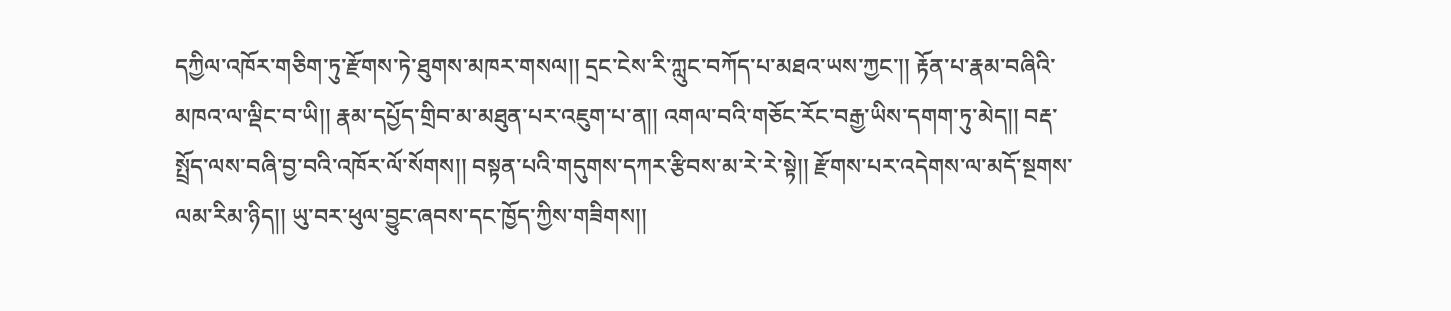དཀྱིལ་འཁོར་གཅིག་ཏུ་རྫོགས་ཏེ་ཐུགས་མཁར་གསལ།། དྲང་ངེས་རི་ཀླུང་བཀོད་པ་མཐའ་ཡས་ཀྱང་།། རྟོན་པ་རྣམ་བཞིའི་མཁའ་ལ་ལྡིང་བ་ཡི།། རྣམ་དཔྱོད་གྲིབ་མ་མཐུན་པར་འཇུག་པ་ན།། འགལ་བའི་གཅོང་རོང་བརྒྱ་ཡིས་དགག་ཏུ་མེད།། བརྡ་སྤྲོད་ལས་བཞི་བྱ་བའི་འཁོར་ལོ་སོགས།། བསྟན་པའི་གདུགས་དཀར་རྩིབས་མ་རེ་རེ་སྟེ།། རྫོགས་པར་འདེགས་ལ་མདོ་སྔགས་ལམ་རིམ་ཉིད།། ཡུ་བར་ཕུལ་བྱུང་ཞབས་དང་ཁྱོད་ཀྱིས་གཟིགས།།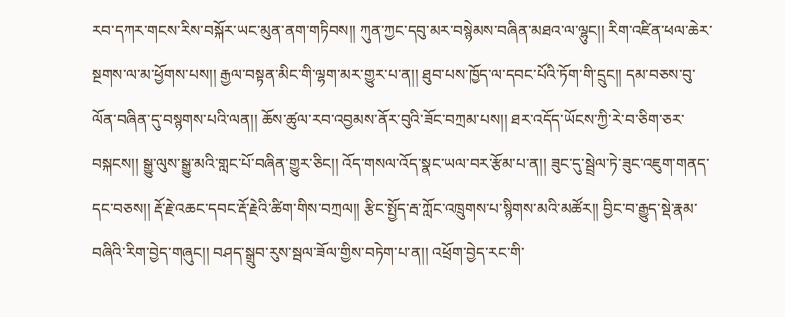རབ་དཀར་གངས་རིས་བསྐོར་ཡང་མུན་ནག་གཏིབས།། ཀུན་ཀྱང་དབུ་མར་བསྙེམས་བཞིན་མཐའ་ལ་ལྷུང།། རིག་འཛིན་ཕལ་ཆེར་སྔགས་ལ་མ་ཕྱོགས་པས།། རྒྱལ་བསྟན་མིང་གི་ལྷག་མར་གྱུར་པ་ན།། ཐུབ་པས་ཁྱོད་ལ་དབང་པོའི་ཏོག་གི་དྲུང།། དམ་བཅས་བུ་ལོན་བཞིན་དུ་བསྙགས་པའི་ལན།། ཆོས་ཚུལ་རབ་འབྱམས་ནོར་བུའི་ཟོང་བཀྲམ་པས།། ཐར་འདོད་ཡོངས་ཀྱི་རེ་བ་ཅིག་ཅར་བསྐངས།། སྒྱུ་ལུས་སྒྱུ་མའི་གླང་པོ་བཞིན་གྱུར་ཅིང།། འོད་གསལ་འོད་སྣང་ཡལ་བར་རྩོམ་པ་ན།། ཟུང་དུ་སྦྲེལ་ཏེ་ཟུང་འཇུག་གནད་དང་བཅས།། རྡོ་རྗེ་འཆང་དབང་རྡོ་རྗེའི་ཚིག་གིས་བཀྲལ།། རྩིང་སྤྱོད་རྦ་ཀློང་འཁྲུགས་པ་སྙིགས་མའི་མཚོར།། བྱིང་བ་རྒྱུད་སྡེ་རྣམ་བཞིའི་རིག་བྱེད་གཞུང།། བཤད་སྒྲུབ་རུས་སྦལ་ཟོལ་གྱིས་བཏེག་པ་ན།། འཕྲོག་བྱེད་རང་གི་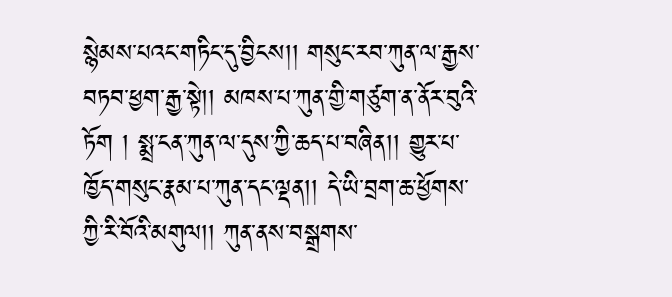སྙེམས་པའང་གཏིང་དུ་བྱིངས།། གསུང་རབ་ཀུན་ལ་རྒྱས་བཏབ་ཕྱག་རྒྱ་སྟེ།། མཁས་པ་ཀུན་གྱི་གཙུག་ན་ནོར་བུའི་ཏོག ། སྨྲ་ངན་ཀུན་ལ་དུས་ཀྱི་ཆད་པ་བཞིན།། གྱུར་པ་ཁྱོད་གསུང་རྣམ་པ་ཀུན་དང་ལྡན།། དེ་ཡི་བྲག་ཆ་ཕྱོགས་ཀྱི་རི་བོའི་མགུལ།། ཀུན་ནས་བསྒྲགས་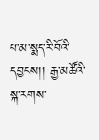པ་མ་སྨད་རི་བོའི་དབྱངས།། རྒྱ་མཚོའི་སྐ་རགས་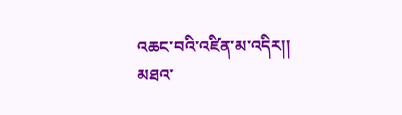འཆང་བའི་འཛིན་མ་འདིར།། མཐའ་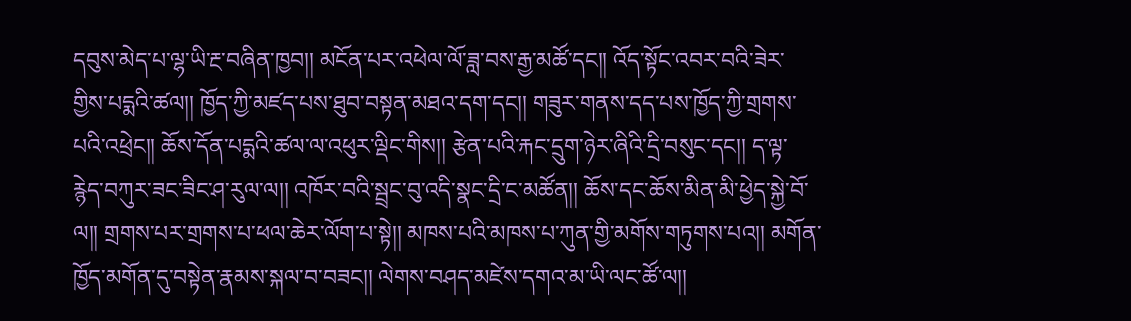དབུས་མེད་པ་ལྷ་ཡི་རྔ་བཞིན་ཁྱབ།། མངོན་པར་འཕེལ་ལོ་ཟླ་བས་རྒྱ་མཚོ་དང།། འོད་སྟོང་འབར་བའི་ཟེར་གྱིས་པདྨའི་ཚལ།། ཁྱོད་ཀྱི་མཛད་པས་ཐུབ་བསྟན་མཐའ་དག་དང།། གཟུར་གནས་དད་པས་ཁྱོད་ཀྱི་གྲགས་པའི་འཕྲེང།། ཆོས་དོན་པདྨའི་ཚལ་ལ་འཕུར་ལྡིང་གིས།། རྩེན་པའི་རྐང་དྲུག་ཉེར་ཞིའི་དྲི་བསུང་དང།། ད་ལྟ་རྙེད་བཀུར་ཟང་ཟིང་ཤ་རུལ་ལ།། འཁོར་བའི་སྦྲང་བུ་འདི་སྣང་དྲི་ང་མཚོན།། ཆོས་དང་ཆོས་མིན་མི་ཕྱེད་སྐྱེ་བོ་ལ།། གྲགས་པར་གྲགས་པ་ཕལ་ཆེར་ལོག་པ་སྟེ།། མཁས་པའི་མཁས་པ་ཀུན་གྱི་མགོས་གཏུགས་པའ།། མགོན་ཁྱོད་མགོན་དུ་བསྟེན་རྣམས་སྐལ་བ་བཟང།། ལེགས་བཤད་མཛེས་དགའ་མ་ཡི་ལང་ཚོ་ལ།།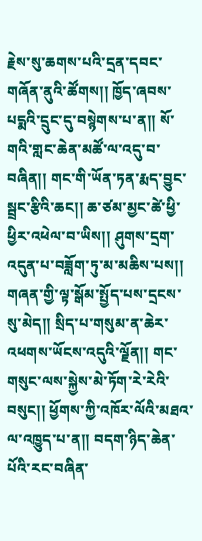རྗེས་སུ་ཆགས་པའི་དྲན་དབང་གཞོན་ནུའི་ཚོགས།། ཁྱོད་ཞབས་པདྨའི་དྲུང་དུ་བསྙེགས་པ་ན།། སོ་གའི་གླང་ཆེན་མཚོ་ལ་འདུ་བ་བཞིན།། གང་གི་ཡོན་ཏན་རྨད་བྱུང་སྦྲང་རྩིའི་ཆང།། ཆ་ཙམ་མྱང་ཚེ་ཕྱི་ཕྱིར་འཕེལ་བ་ཡིས།། ཤུགས་དྲག་འདུན་པ་བཟློག་ཏུ་མ་མཆིས་པས།། གཞན་གྱི་ལྟ་སྒོམ་སྤྱོད་པས་དྲངས་སུ་མེད།། སྲིད་པ་གསུམ་ན་ཆེར་འཕགས་ཡོངས་འདུའི་ལྗོན།། གང་གསུང་ལས་སྐྱེས་མེ་ཏོག་རེ་རེའི་བསུང།། ཕྱོགས་ཀྱི་འཁོར་ལོའི་མཐའ་ལ་འཁྱུད་པ་ན།། བདག་ཉིད་ཆེན་པོའི་རང་བཞིན་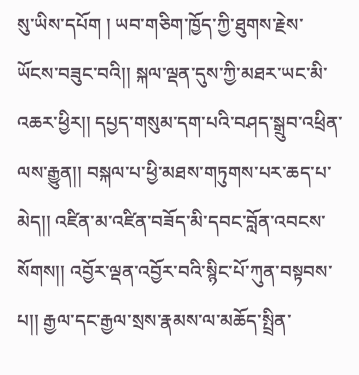སུ་ཡིས་དཔོག ། ཡབ་གཅིག་ཁྱོད་ཀྱི་ཐུགས་རྗེས་ཡོངས་བཟུང་བའི།། སྐལ་ལྡན་དུས་ཀྱི་མཐར་ཡང་མི་འཆར་ཕྱིར།། དཔྱད་གསུམ་དག་པའི་བཤད་སྒྲུབ་འཕྲིན་ལས་རྒྱུན།། བསྐལ་པ་ཕྱི་མཐས་གཏུགས་པར་ཆད་པ་མེད།། འཛིན་མ་འཛིན་བཟོད་མི་དབང་བློན་འབངས་སོགས།། འབྱོར་ལྡན་འབྱོར་བའི་སྙིང་པོ་ཀུན་བསྟབས་པ།། རྒྱལ་དང་རྒྱལ་སྲས་རྣམས་ལ་མཆོད་སྤྲིན་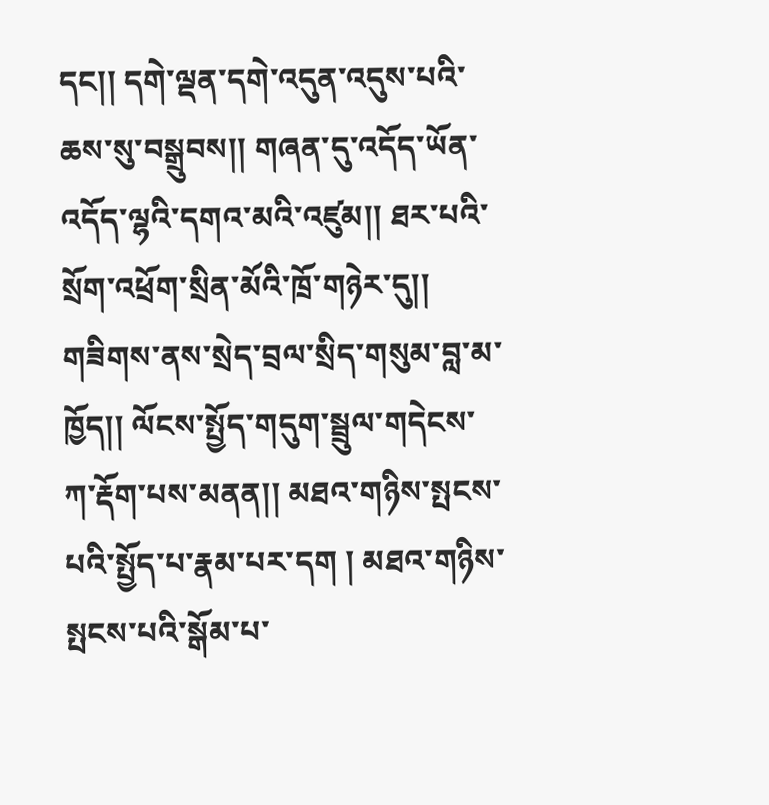དང།། དགེ་ལྡན་དགེ་འདུན་འདུས་པའི་ཆས་སུ་བསྒྲུབས།། གཞན་དུ་འདོད་ཡོན་འདོད་ལྷའི་དགའ་མའི་འཛུམ།། ཐར་པའི་སྲོག་འཕྲོག་སྲིན་མོའི་ཁྲོ་གཉེར་དུ།། གཟིགས་ནས་སྲེད་བྲལ་སྲིད་གསུམ་བླ་མ་ཁྱོད།། ལོངས་སྤྱོད་གདུག་སྦྲུལ་གདེངས་ཀ་རྡོག་པས་མནན།། མཐའ་གཉིས་སྤངས་པའི་སྤྱོད་པ་རྣམ་པར་དག ། མཐའ་གཉིས་སྤངས་པའི་སྒོམ་པ་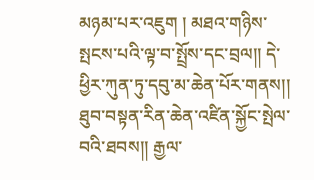མཉམ་པར་འཇུག ། མཐའ་གཉིས་སྤངས་པའི་ལྟ་བ་སྤྲོས་དང་བྲལ།། དེ་ཕྱིར་ཀུན་ཏུ་དབུ་མ་ཆེན་པོར་གནས།། ཐུབ་བསྟན་རིན་ཆེན་འཛིན་སྐྱོང་སྤེལ་བའི་ཐབས།། རྒྱལ་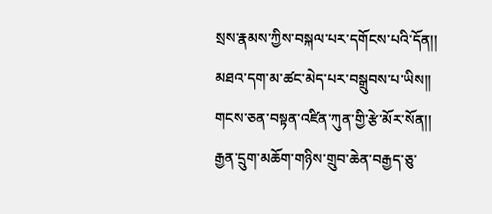སྲས་རྣམས་ཀྱིས་བསྐལ་པར་དགོངས་པའི་དོན།། མཐའ་དག་མ་ཚང་མེད་པར་བསྒྲུབས་པ་ཡིས།། གངས་ཅན་བསྟན་འཛིན་ཀུན་གྱི་རྩེ་མོར་སོན།། རྒྱན་དྲུག་མཆོག་གཉིས་གྲུབ་ཆེན་བརྒྱད་ཅུ་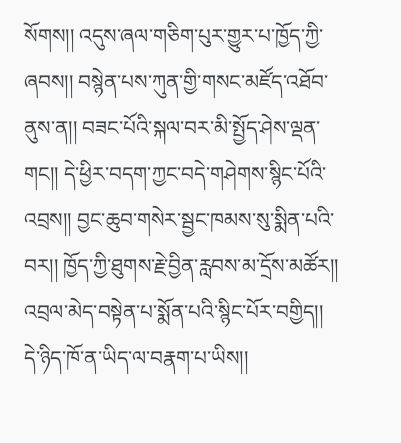སོགས།། འདུས་ཞལ་གཅིག་པུར་གྱུར་པ་ཁྱོད་ཀྱི་ཞབས།། བསྙེན་པས་ཀུན་གྱི་གསང་མཛོད་འཐོབ་ནུས་ན།། བཟང་པོའི་སྐལ་བར་མི་སྤྱོད་ཤེས་ལྡན་གང།། དེ་ཕྱིར་བདག་ཀྱང་བདེ་གཤེགས་སྙིང་པོའི་འབྲས།། བྱང་ཆུབ་གསེར་སྦྱང་ཁམས་སུ་སྨིན་པའི་བར།། ཁྱོད་ཀྱི་ཐུགས་རྗེ་བྱིན་རླབས་མ་དྲོས་མཚོར།། འབྲལ་མེད་བསྟེན་པ་སྨོན་པའི་སྙིང་པོར་བགྱིད།། དེ་ཉིད་ཁོ་ན་ཡིད་ལ་བརྣག་པ་ཡིས།།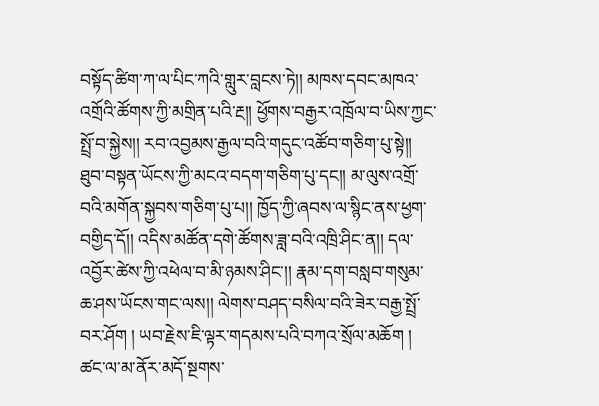བསྟོད་ཚིག་ཀ་ལ་པིང་ཀའི་གླུར་བླངས་ཏེ།། མཁས་དབང་མཁའ་འགྲོའི་ཚོགས་ཀྱི་མགྲིན་པའི་རྔ།། ཕྱོགས་བརྒྱར་འཁྲོལ་བ་ཡིས་ཀྱང་སྤྲོ་བ་སྐྱེས།། རབ་འབྱམས་རྒྱལ་བའི་གདུང་འཚོབ་གཅིག་པུ་སྟེ།། ཐུབ་བསྟན་ཡོངས་ཀྱི་མངའ་བདག་གཅིག་པུ་དང།། མ་ལུས་འགྲོ་བའི་མགོན་སྐྱབས་གཅིག་པུ་པ།། ཁྱོད་ཀྱི་ཞབས་ལ་སྙིང་ནས་ཕྱག་བགྱིད་དོ།། འདིས་མཚོན་དགེ་ཚོགས་ཟླ་བའི་འཁྲི་ཤིང་ན།། དལ་འབྱོར་ཚེས་ཀྱི་འཕེལ་བ་མི་ཉམས་ཤིང་།། རྣམ་དག་བསླབ་གསུམ་ཆ་ཤས་ཡོངས་གང་ལས།། ལེགས་བཤད་བསིལ་བའི་ཟེར་བརྒྱ་སྤྲོ་བར་ཤོག ། ཡབ་རྗེས་ཇི་ལྟར་གདམས་པའི་བཀའ་སྲོལ་མཆོག ། ཚང་ལ་མ་ནོར་མདོ་སྔགས་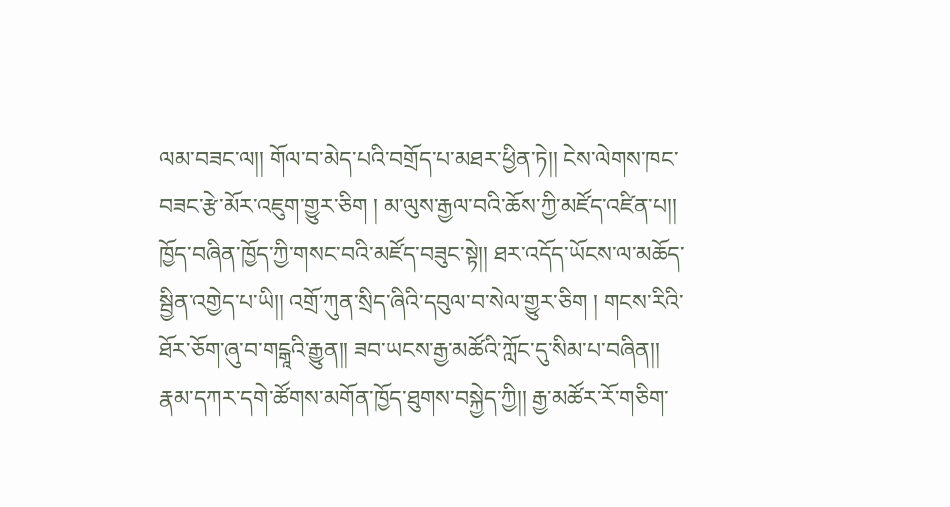ལམ་བཟང་ལ།། གོལ་བ་མེད་པའི་བགྲོད་པ་མཐར་ཕྱིན་ཏེ།། ངེས་ལེགས་ཁང་བཟང་རྩེ་མོར་འཇུག་གྱུར་ཅིག ། མ་ལུས་རྒྱལ་བའི་ཆོས་ཀྱི་མཛོད་འཛིན་པ།། ཁྱོད་བཞིན་ཁྱོད་ཀྱི་གསང་བའི་མཛོད་བཟུང་སྟེ།། ཐར་འདོད་ཡོངས་ལ་མཆོད་སྦྱིན་འགྱེད་པ་ཡི།། འགྲོ་ཀུན་སྲིད་ཞིའི་དབུལ་བ་སེལ་གྱུར་ཅིག ། གངས་རིའི་ཐོར་ཅོག་ཞུ་བ་གངྒཱའི་རྒྱུན།། ཟབ་ཡངས་རྒྱ་མཚོའི་ཀློང་དུ་སིམ་པ་བཞིན།། རྣམ་དཀར་དགེ་ཚོགས་མགོན་ཁྱོད་ཐུགས་བསྐྱེད་ཀྱི།། རྒྱ་མཚོར་རོ་གཅིག་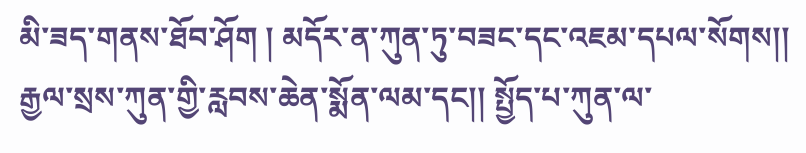མི་ཟད་གནས་ཐོབ་ཤོག ། མདོར་ན་ཀུན་ཏུ་བཟང་དང་འཇམ་དཔལ་སོགས།། རྒྱལ་སྲས་ཀུན་གྱི་རླབས་ཆེན་སྨོན་ལམ་དང།། སྤྱོད་པ་ཀུན་ལ་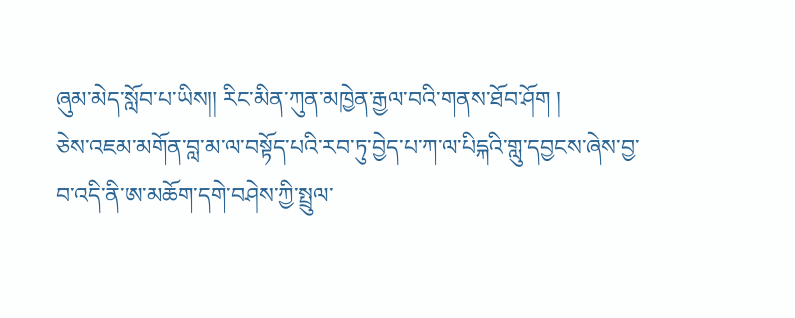ཞུམ་མེད་སློབ་པ་ཡིས།། རིང་མིན་ཀུན་མཁྱེན་རྒྱལ་བའི་གནས་ཐོབ་ཤོག །
ཅེས་འཇམ་མགོན་བླ་མ་ལ་བསྟོད་པའི་རབ་ཏུ་བྱེད་པ་ཀ་ལ་པིདྐའི་གླུ་དབྱངས་ཞེས་བྱ་བ་འདི་ནི་ཨ་མཆོག་དགེ་བཤེས་ཀྱི་སྤྲུལ་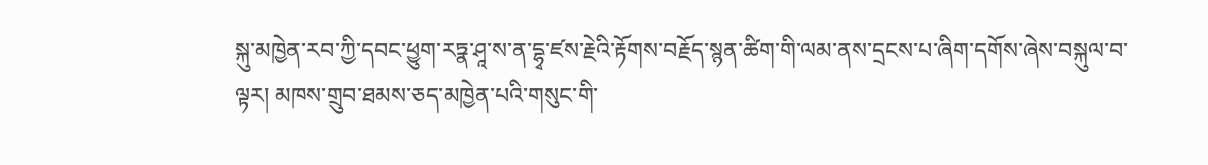སྐུ་མཁྱེན་རབ་ཀྱི་དབང་ཕྱུག་རཏྣ་ཤཱ་ས་ན་དྷྭ་ཛས་རྗེའི་རྟོགས་བརྗོད་སྙན་ཚིག་གི་ལམ་ནས་དྲངས་པ་ཞིག་དགོས་ཞེས་བསྐུལ་བ་ལྟར། མཁས་གྲུབ་ཐམས་ཅད་མཁྱེན་པའི་གསུང་གི་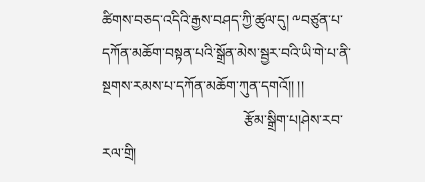ཚིགས་བཅད་འདིའི་རྒྱས་བཤད་ཀྱི་ཚུལ་དུ། ༸བཙུན་པ་དཀོན་མཆོག་བསྟན་པའི་སྒྲོན་མེས་སྦྱར་བའི་ཡི་གེ་པ་ནི་སྔགས་རམས་པ་དཀོན་མཆོག་ཀུན་དགའོ།། །།
                                       རྩོམ་སྒྲིག་པ།ཤེས་རབ་རལ་གྲི།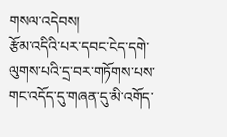གསལ་འདེབས།
རྩོམ་འདིའི་པར་དབང་ངེད་དགེ་ལུགས་པའི་དྲ་བར་གཏོགས་པས་གང་འདོད་དུ་གཞན་དུ་མི་འགོད་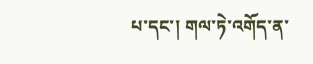པ་དང་། གལ་ཏེ་འགོད་ན་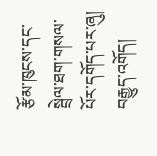རྩོམ་ཁུངས་དང་སྦྲེལ་ཐག་གསལ་པོར་དགོད་པར་ཞུ།
བརྒྱུད་འགོད།